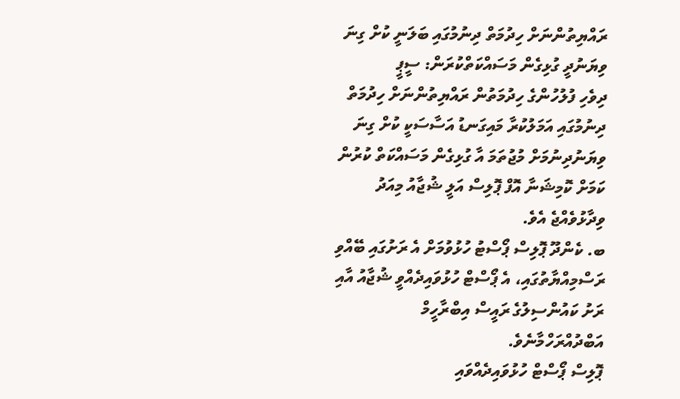ރައްޔިތުންނަށް ހިދުމަތް ދިނުމުގައި ބަލަނީ ކުށް ގިނަ ވިޔަނުދީ ގުޅިގެން މަސައްކަތްކުރަން: ސީޕީ
ދިވެހި ފުލުހުންގެ ހިދުމަތުން ރައްޔިތުންނަށް ހިދުމަތް ދިނުމުގައި އަމަލުކުރާ މައިގަނޑު އަސާސަކީ ކުށް ގިނަ ވިޔަނުދިނުމަށް މުޖުތަމަ އާ ގުޅިގެން މަސައްކަތް ކުރުން ކަމަށް ކޮމިޝަނާ އޮފް ޕޮލިސް އަލީ ޝުޖާއު މިއަދު ވިދާޅުވެއްޖެ އެވެ.
ބ. ކެންދޫ ޕޮލިސް ޕޯސްޓު ހުޅުވުމަށް އެ ރަށުގައި ބޭއްވި ރަސްމިއްޔާތުގައި، އެ ޕޯސްޓް ހުޅުވައިދެއްވީ ޝުޖާއު އާއި ރަށު ކައުންސިލުގެ ރައީސް އިބްރާހީމް އަބްދުއްރަހްމާނެވެ.
ޕޮލިސް ޕޯސްޓް ހުޅުވައިދެއްވައި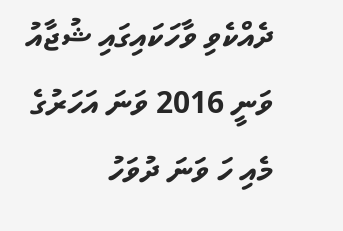ދެއްކެވި ވާހަކައިގައި ޝުޖާއު ވަނީ 2016 ވަނަ އަހަރުގެ މެއި ހަ ވަނަ ދުވަހު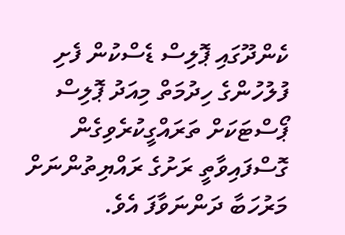ކެންދޫގައި ޕޮލިސް ޑެސްކުން ފެށި ފުލުހުންގެ ހިދުމަތް މިއަދު ޕޮލިސް ޕޯސްޓަކަށް ތަރައްގީކުރެވިގެން ގޮސްފައިވާތީ ރަށުގެ ރައްޔިތުންނަށް މަރުހަބާ ދަންނަވާފަ އެވެ.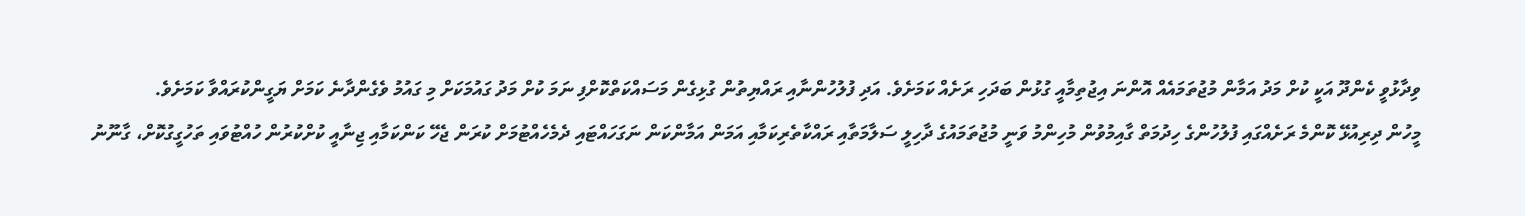ވިދާޅުވީ ކެންދޫ އަކީ ކުށް މަދު އަމާން މުޖުތަމައެއް އޮންނަ އިޖުތިމާއީ ގުޅުން ބަދަހި ރަށެއް ކަމަށެވެ. އަދި ފުލުހުންނާއި ރައްޔިތުން ގުޅިގެން މަސައްކަތްކޮށްފި ނަމަ ކުށް މަދު ގައުމަކަށް މި ގައުމު ވެގެންދާނެ ކަމަށް ޔަގީންކުރައްވާ ކަމަށެވެ.
މީހުން ދިރިއުޅޭ ކޮންމެ ރަށެއްގައި ފުލުހުންގެ ހިދުމަތް ގާއިމުވުން މުހިންމު ވަނީ މުޖުތަމައުގެ ދާހިލީ ސަލާމަތާއި ރައްކާތެރިކަމާއި އަމަން އަމާންކަން ނަގަހައްޓައި ދެމެހެއްޓުމަށް ކުރަން ޖެހޭ ކަންކަމާއި ޖިނާއީ ކުށްކުރުން ހުއްޓުވައި ތަހުގީގުކޮށް، ގާނޫނު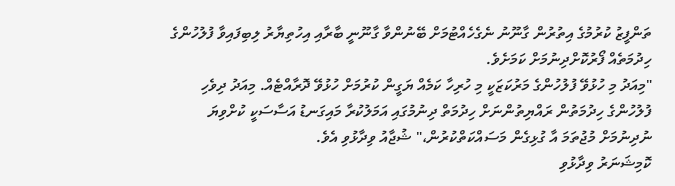ތަންފީޒު ކުރުމުގެ އިތުރުން ގާނޫނު ނެގެހެއްޓުމަށް ބޭނުންވާ ގާނޫނީ ބާރާއި އިހުތިޔާރު ލިބިފައިވާ ފުލުހުންގެ ހިދުމަތެއް ފޯރުކޮށްދިނުމަށް ކަމަށެވެ.
"މިއަދު މި ހުޅުވޭ ފުލުހުންގެ މަރުކަޒަކީ މި ހުރިހާ ކަމެއް ޔަގީން ކުރުމަށް ހުޅުވޭ ދޮރާއްޓެއް. މިއަދު ދިވެހި ފުލުހުންގެ ހިދުމަތުން ރައްޔިތުންނަށް ހިދުމަތް ދިނުމުގައި އަމަލުކުރާ މައިގަނޑު އަސާސަކީ ކުށްވިޔަ ނުދިނުމަށް މުޖުތަމަ އާ ގުޅިގެން މަސައްކަތްކުރުން،" ޝުޖާއު ވިދާޅުވި އެވެ.
ކޮމިޝަނަރު ވިދާޅުވި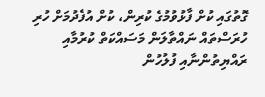ގޮތުގައި ކުށް ފާޅުވުމުގެ ކުރިން، ކުށް އުފެދުމަށް ހުރި ހުރަސްތައް ނައްތާލަން މަސައްކަތް ކުރުމާއި ރައްޔިތުންނާއި ފުލުހުން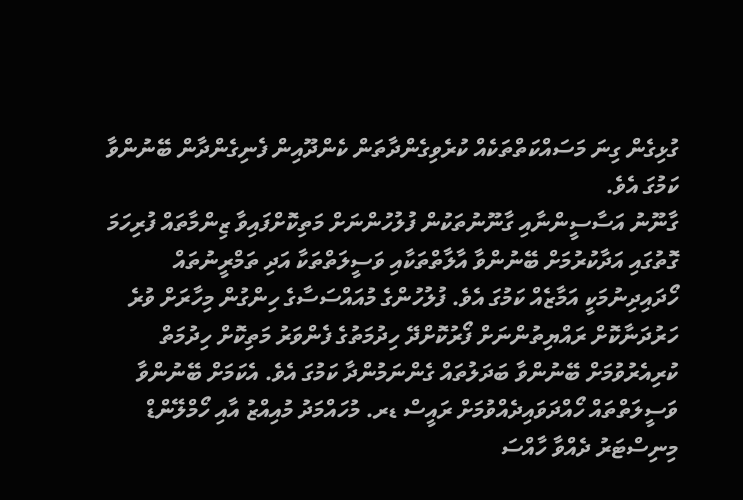ގުޅިގެން ގިނަ މަސައްކަތްތަކެއް ކުރެވިގެންދާތަން ކެންދޫއިން ފެނިގެންދާން ބޭނުންވާ ކަމުގަ އެވެ.
ގާނޫނު އަސާސީންނާއި ގާނޫނުތަކުން ފުލުހުންނަށް މަތިކޮށްފައިވާ ޒިންމާތައް ފުރިހަމަ ގޮތުގައި އަދާކުރުމަށް ބޭނުންވާ އާލާތްތަކާއި ވަސީލަތްތަކާ އަދި ތަމްރީނުތައް ހޯދައިދިނުމަކީ އަމާޒެއް ކަމުގަ އެވެ. ފުލުހުންގެ މުއައްސަސާގެ ހިންގުން މިހާރަށް ވުރެ ހަރުދަނާކޮށް ރައްޔިތުންނަށް ފޯރުކޮށްދޭ ހިދުމަތުގެ ފެންވަރު މަތިކޮށް ހިދުމަތް ކުރިއެރުވުމަށް ބޭނުންވާ ބަދަލުތައް ގެންނަމުންދާ ކަމުގަ އެވެ. އެކަމަށް ބޭނުންވާ ވަސީލަތްތައް ހޯއްދަވައިދެއްވުމަށް ރައީސް ޑރ. މުހައްމަދު މުއިއްޒު އާއި ހޯމްލޭންޑް މިނިސްޓަރު ދެއްވާ ހާއްސަ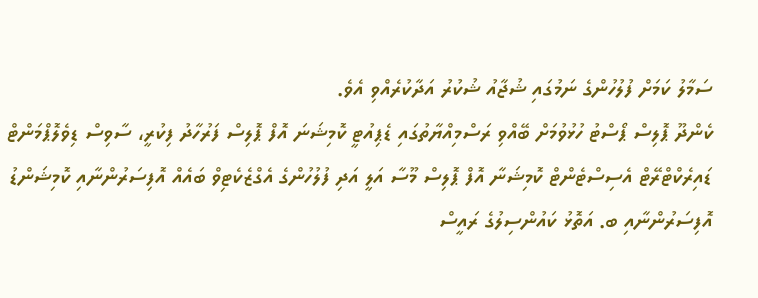ސަމާލު ކަމަށް ފުލުހުންގެ ނަމުގައި ޝުޖާއު ޝުކުރު އަދާކުރެއްވި އެވެ.
ކެންދޫ ޕޮލިސް ޕޯސްޓު ހުޅުވުމަށް ބޭއްވި ރަސްމިއްޔާތުގައި ޑެޕިއުޓީ ކޮމިޝަނަ އޮފް ޕޮލިސް ފަރުހާދު ފިކުރީ، ސާވިސް ޑިވެލޮޕްމަންޓް ޑައިރެކްޓްރޭޓް އެސިސްޓެންޓް ކޮމިޝަނާ އޮފް ޕޮލިސް މޫސާ އަލީ އަދި ފުލުހުންގެ އެގްޒެކެޓިވް ބައެއް އޮފިސަރުންނާއި ކޮމިޝަންޑު އޮފިސަރުންނާއި ބ. އަތޮޅު ކައުންސިލުގެ ރައީސް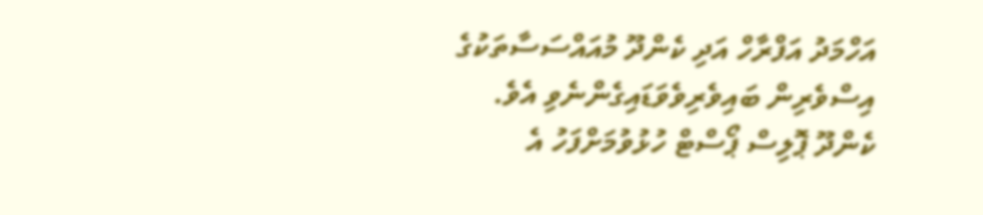އަހްމަދު އަފްރާހް އަދި ކެންދޫ މުއައްސަސާތަކުގެ އިސްވެރިން ބައިވެރިވެވަޑައިގެންނެވި އެވެ.
ކެންދޫ ޕޮލިސް ޕޯސްޓް ހުޅުވުމަށްފަހު އެ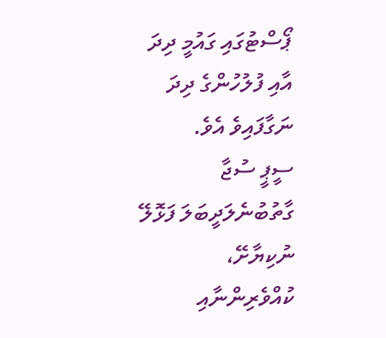ޕޯސްޓުގައި ގައުމީ ދިދަ އާއި ފުލުހުންގެ ދިދަ ނަގާފައިވެ އެވެ.
ސީޕީ ސުޖާ ގާތުބުނެލަދީބަލަ ފަޅޮލޭ ނުކިޔާށޭ، ކުއްވެރިންނާއި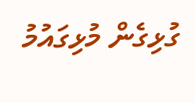ގުޅިގެން މުޅިގައުމު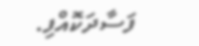ފަސާދަކޮއްފި.